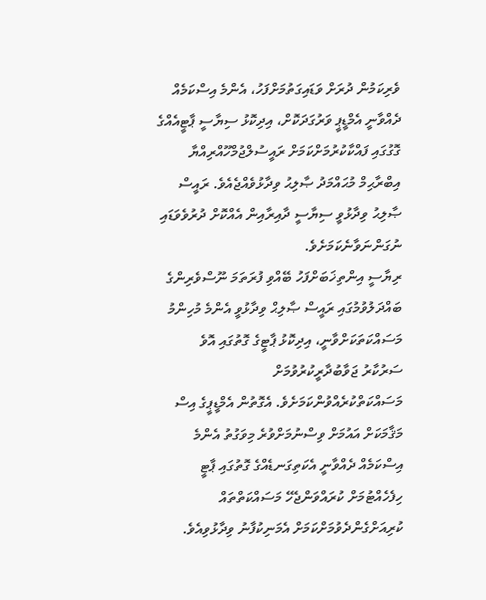ވެރިކަމުން ދުރަށް ވަޑައިގަތުމަށްފަހު، އެންމެ އިސްކަމެއް ދެއްވާނީ އެމްޑީޕީ ވަރުގަދަކޮށް، އިދިކޮޅު ސިޔާސީ ޕާޓީއެއްގެ ގޮގުގައި ފައްކާކުރުމަށްކަމަށް ރައީސުލްޖުމްހޫއްރިއްޔާ އިބްރާޙިމް މުޙައްމަދު ޞާލިޙު ވިދާޅުވެއްޖެއެވެ. ރައީސް ޞާލިޙު ވިދާޅުވީ ސިޔާސީ ދާއިރާއިން އެއްކޮށް ދުރުވެވަޑައި ނުގަންނަވާނެކަމަށެވެ.
ރިޔާސީ އިންތިޚަބަށްފަހު ބޭއްވި ފުރަތަމަ ނޫސްވެރިންގެ ބައްދަލުވުމުގައި ރައީސް ޞާލިޙް ވިދާޅުވީ އެންމެ މުހިންމު މަސައްކަތަކަށްވާނީ، އިދިކޮޅު ޕާޓީގެ ގޮތުގައި އޮވެ ސަރުކާރު ޖަވާބުދާރީކުރުވުމަށް މަސައްކަތްކުރެއްވުންކަމަށެވެ. އެގޮތުން އެމްޑީޕީގެ އިސް މަޤާމަކަށް އައުމަށް ވިސްނުމަށްވުރެ މިވަގުތު އެންމެ އިސްކަމެއް ދެއްވާނީ އެކަތިގަނޑެއްގެ ގޮތުގައި ޕާޓީ ހިފެހެއްޓުމަށް ކުރައްވަންޖެހޭ މަސައްކަތްތައް ކުރިއަށްގެންދެވުމަށްކަމަށް އެމަނިކުފާނު ވިދާޅުވިއެވެ.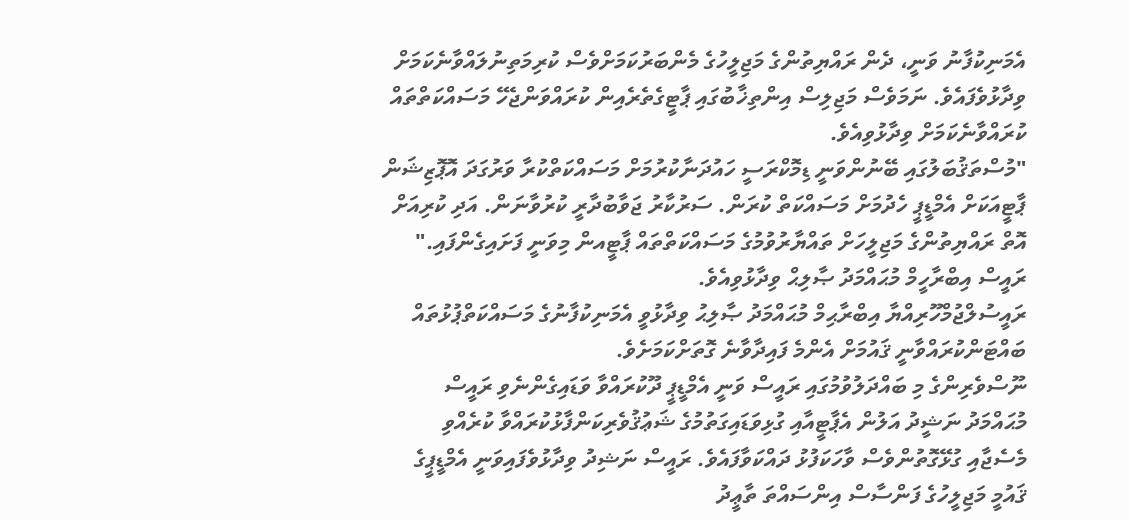އެމަނިކުފާނު ވަނީ، ދެން ރައްޔިތުންގެ މަޖިލީހުގެ މެންބަރުކަމަށްވެސް ކުރިމަތިނުލައްވާނެކަމަށް ވިދާޅުވެފައެވެ. ނަމަވެސް މަޖިލިސް އިންތިޚާބުގައި ޕާޓީގެތެރެއިން ކުރައްވަންޖެހޭ މަސައްކަތްތައް ކުރައްވާނެކަމަށް ވިދާޅުވިއެވެ.
"މުސްތަޤުބަލުގައި ބޭނުންވަނީ ޑިމޮކްރަސީ ހައުދަނާކުރުމަށް މަސައްކަތްކުރާ ވަރުގަދަ އޮޕޮޒިޝަން ޕާޓީއަކަށް އެމްޑީޕީ ހެދުމަށް މަސައްކަތް ކުރަން. ސަރުކާރު ޖަވާބުދާރީ ކުރުވާނަން. އަދި ކުރިއަށް އޮތް ރައްޔިތުންގެ މަޖިލީހަށް ތައްޔާރުވުމުގެ މަސައްކަތްތައް ޕާޓީއން މިވަނީ ފަށައިގެންފައި." ރައީސް އިބްރާހީމް މުޙައްމަދު ޞާލިޙް ވިދާޅުވިއެވެ.
ރައީސުލްޖުމްހޫރިއްޔާ އިބްރާޙިމް މުޙައްމަދު ޞާލިޙު ވިދާޅުވީ އެމަނިކުފާނުގެ މަސައްކަތްޕުޅުތައް ބައްޓަންކުރައްވާނީ ޤައުމަށް އެންމެ ފައިދާވާނެ ގޮތަށްކަމަށެވެ.
ނޫސްވެރިންގެ މި ބައްދަލުވުމުގައި ރައީސް ވަނީ އެމްޑީޕީ ދޫކުރައްވާ ވަޑައިގެންނެވި ރައީސް މުޙައްމަދު ނަޝީދު އަލުން އެޕާޓީއާއި ގުޅިވަޑައިގަތުމުގެ ޝަޢުޤުވެރިކަންފާޅުކުރައްވާ ކުރެއްވި މެސެޖާއި ގުޅޭގޮތުންވެސް ވާހަކަފުޅު ދައްކަވާފައެވެ. ރައީސް ނަޝިދު ވިދާޅުވެފައިވަނީ އެމްޑީޕީގެ ޤައުމީ މަޖިލީހުގެ ފަންސާސް އިންސައްތަ ތާޢީދު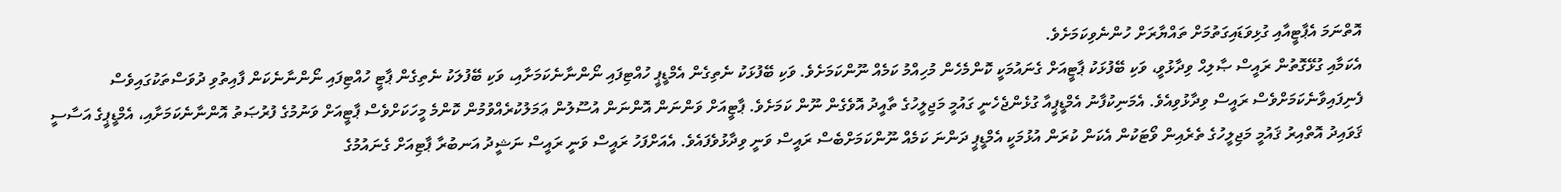އޮތްނަމަ އެޕާޓީއާއި ގުޅިވަޑައިގަތުމަށް ތައްޔާރަށް ހުންނެވިކަމަށެވެ.
އެކަމާއި ގުޅޭގޮތުން ރައީސް ޞާލިޙް ވިދާޅުވީ، ވަކި ބޭފުޅަކު ޕާޓީއަށް ގެނައުމަކީ ކޮންމެހެން މުހިއްމު ކަމެއް ނޫންކަމަށެވެ. ވަކި ބޭފުޅަކު ނެތިގެން އެމްޑީޕީ ހުއްޓިފައި ނޯންނާނެކަމަށާއި، ވަކި ބޭފުލަކު ނެތިގެން ޕާޓީ ހުއްޓިފައި ނޯންނާނެކަން ފާއިތުވި ދުވަސްތަކުގައިވެސް ފެނިފައިވާނެކަމަށްވެސް ރައީސް ވިދާޅުވިއެވެ. އެމަނިކުފާނު އެމްޑީޕީއާ ގުޅެންޖެހެނީ ގައުމީ މަޖިލީހުގެ ތާއީދު އޮވެގެން ނޫން ކަމަށެވެ. ޕާޓީއަށް ވަންނަން އޮންނަން އުސޫލުން ޢަމަލުކުރެއްވުމުން ކޮންމެ މީހަކަށްވެސް ޕާޓީއަށް ވަނުމުގެ ފުރުޞަތު އޮންނާނެކަމަށާއި، އެމްޑީޕީގެ އަސާސީ ޤަވައިދު އޮތްއިރު ޤައުމީ މަޖިލީހުގެ ތެރެއިން ވޯޓަކުން އެކަން ކުރަން އުޅުމަކީ އެމްޑީޕީ ދަންނަ ކަމެއް ނޫންކަމަށްބެސް ރައީސް ވަނީ ވިދާޅުވެފައެވެ. އެއަށްފަހު ރައީސް ވަނީ ރައީސް ނަޝީދު އަނބުރާ ޕާޓިއަށް ގެނައުމުގެ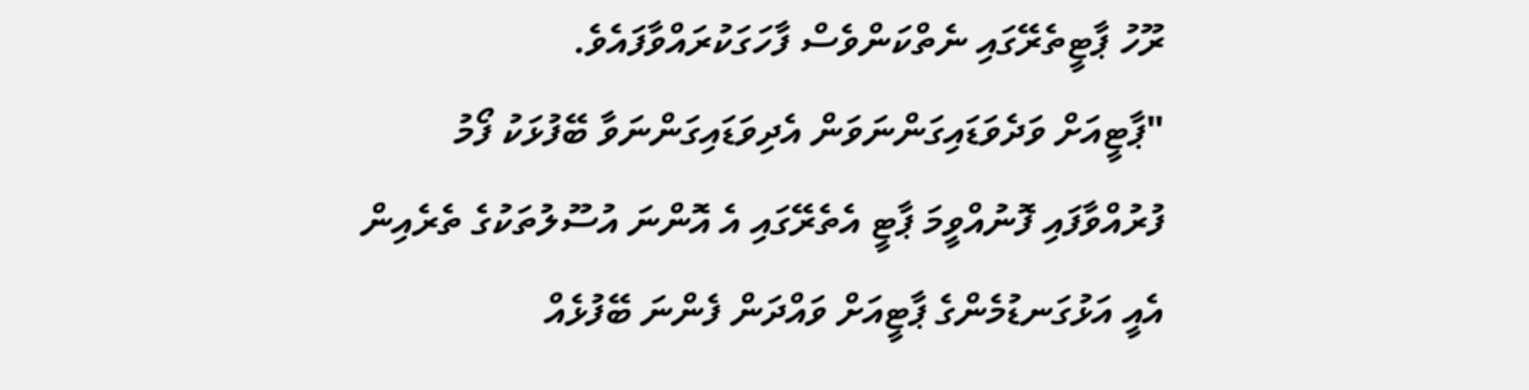ރޫހު ޕާޓީތެރޭގައި ނެތްކަންވެސް ފާހަގަކުރައްވާފައެވެ.
"ޕާޓީއަށް ވަދެވަޑައިގަންނަވަން އެދިވަޑައިގަންނަވާ ބޭފުޅަކު ފޯމު ފުރުއްވާފައި ފޮނުއްވީމަ ޕާޓީ އެތެރޭގައި އެ އޮންނަ އުސޫލުތަކުގެ ތެރެއިން އެއީ އަޅުގަނޑުމެންގެ ޕާޓީއަށް ވައްދަން ފެންނަ ބޭފުޅެއް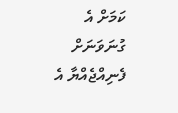ކަމަށް އެ ގުނަވަނަށް ފެނިއްޖެއްޔާ އެ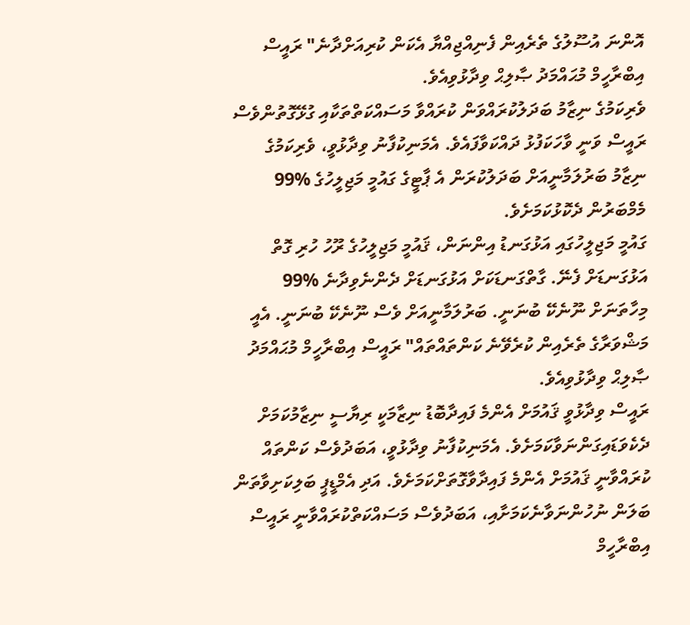އޮންނަ އުސޫލުގެ ތެރެއިން ފެނިއްޖިއްޔާ އެކަން ކުރިއަށްދާނެ" ރައީސް އިބްރާހީމް މުޙައްމަދު ޞާލިޙް ވިދާޅުވިއެވެ.
ވެރިކަމުގެ ނިޒާމު ބަދަލުކުރައްވަން ކުރައްވާ މަސައްކަތްތަކާއި ގުޅޭގޮތުންވެސް ރައީސް ވަނީ ވާހަކަފުޅު ދައްކަވާފައެވެ. އެމަނިކުފާނު ވިދާޅުވީ، ވެރިކަމުގެ ނިޒާމު ބަރުލަމާނީއަށް ބަދަލުކުރަން އެ ޕާޓީގެ ގައުމީ މަޖިލީހުގެ %99 މެމްބަރުން ދެކޮޅުކަމަށެވެ.
ގައުމީ މަޖިލީހުގައި އަޅުގަނޑު އިންނަން، ޤައުމީ މަޖިލީހުގެ ރޫހު ހުރި ގޮތް އަޅުގަނޑަށް ފެނޭ. ގާތްގަނޑަކަށް އަޅުގަނޑަށް ދެންނެވިދާނެ %99 މިހާތަނަށް ނޫނެކޭ ބުނަނީ. ބަރުލަމާނީއަށް ވެސް ނޫނެކޭ ބުނަނީ. އެއީ މަޝްވަރާގެ ތެރެއިން ކުރެވޭނެ ކަންތައްތައް" ރައީސް އިބްރާހީމް މުޙައްމަދު ޞާލިޙް ވިދާޅުވިއެވެ.
ރައީސް ވިދާޅުވީ ޤައުމަށް އެންމެ ފައިދާބޮޑު ނިޒާމަކީ ރިޔާސީ ނިޒާމުކަމަށް ދެކެވަޑައިގަންނަވާކަމަށެވެ. އެމަނިކުފާނު ވިދާޅުވީ، އަބަދުވެސް ކަންތައް ކުރައްވާނީ ޤައުމަށް އެންމެ ފައިދާވާގޮތަށްކަމަށެވެ. އަދި އެމްޑީޕީ ބަލިކަށިވާތަން ބަލަން ނުހުންނަވާނެކަމަށާއި، އަބަދުވެސް މަސައްކަތްކުރައްވާނީ ރައީސް އިބްރާހީމް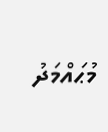މުޙައްމަދު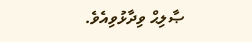ޞާލިޙް ވިދާޅުވިއެވެ.